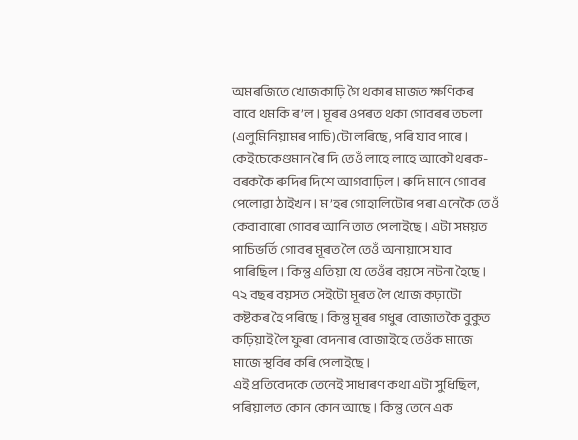অমৰজিতে খোজকাঢ়ি গৈ থকাৰ মাজত ক্ষণিকৰ বাবে থমকি ৰ’ল। মূৰৰ ওপৰত থকা গোবৰৰ তচলা (এলুমিনিয়ামৰ পাচি)টো লৰিছে, পৰি যাব পাৰে। কেইচেকেণ্ডমান ৰৈ দি তেওঁ লাহে লাহে আকৌ থৰক-বৰককৈ ৰুদিৰ দিশে আগবাঢ়িল। ৰুদি মানে গোবৰ পেলোৱা ঠাইখন। ম’হৰ গোহালিটোৰ পৰা এনেকৈ তেওঁ কেবাবাৰো গোবৰ আনি তাত পেলাইছে। এটা সময়ত পাচিভৰ্তি গোবৰ মূৰত লৈ তেওঁ অনায়াসে যাব পাৰিছিল। কিন্তু এতিয়া যে তেওঁৰ বয়সে নটনা হৈছে। ৭২ বছৰ বয়সত সেইটো মূৰত লৈ খোজ কঢ়াটো কষ্টকৰ হৈ পৰিছে। কিন্তু মূৰৰ গধুৰ বোজাতকৈ বুকুত কঢ়িয়াই লৈ ফুৰা বেদনাৰ বোজাইহে তেওঁক মাজে মাজে স্থবিৰ কৰি পেলাইছে।
এই প্ৰতিবেদকে তেনেই সাধাৰণ কথা এটা সুধিছিল, পৰিয়ালত কোন কোন আছে। কিন্তু তেনে এক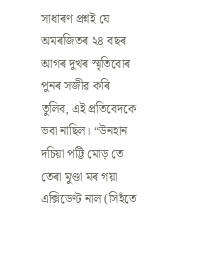সাধাৰণ প্ৰশ্নই যে অমৰজিতৰ ২৪ বছৰ আগৰ দুখৰ স্মৃতিবোৰ পুনৰ সজীৱ কৰি তুলিব, এই প্ৰতিবেদকে ভবা নাছিল। “উনহান দচিয়া পট্টি মোড় তে তেৰা মুণ্ডা মৰ গয়া এক্সিডেণ্ট নাল (সিহঁতে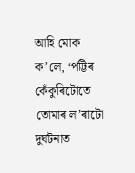আহি মোক ক’লে, ‘পট্টিৰ কেঁকুৰিটোতে তোমাৰ ল’ৰাটো দুৰ্ঘটনাত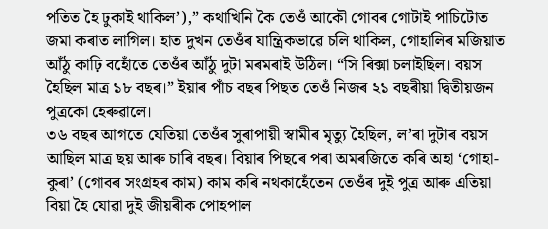পতিত হৈ ঢুকাই থাকিল’),” কথাখিনি কৈ তেওঁ আকৌ গোবৰ গোটাই পাচিটোত জমা কৰাত লাগিল। হাত দুখন তেওঁৰ যান্ত্ৰিকভাৱে চলি থাকিল, গোহালিৰ মজিয়াত আঁঠু কাঢ়ি বহোঁতে তেওঁৰ আঁঠু দুটা মৰমৰাই উঠিল। “সি ৰিক্সা চলাইছিল। বয়স হৈছিল মাত্ৰ ১৮ বছৰ।” ইয়াৰ পাঁচ বছৰ পিছত তেওঁ নিজৰ ২১ বছৰীয়া দ্বিতীয়জন পুত্ৰকো হেৰুৱালে।
৩৬ বছৰ আগতে যেতিয়া তেওঁৰ সুৰাপায়ী স্বামীৰ মৃত্যু হৈছিল, ল’ৰা দুটাৰ বয়স আছিল মাত্ৰ ছয় আৰু চাৰি বছৰ। বিয়াৰ পিছৰে পৰা অমৰজিতে কৰি অহা ‘গোহা-কুৰা’ (গোবৰ সংগ্ৰহৰ কাম) কাম কৰি নথকাহেঁতেন তেওঁৰ দুই পুত্ৰ আৰু এতিয়া বিয়া হৈ যোৱা দুই জীয়ৰীক পোহপাল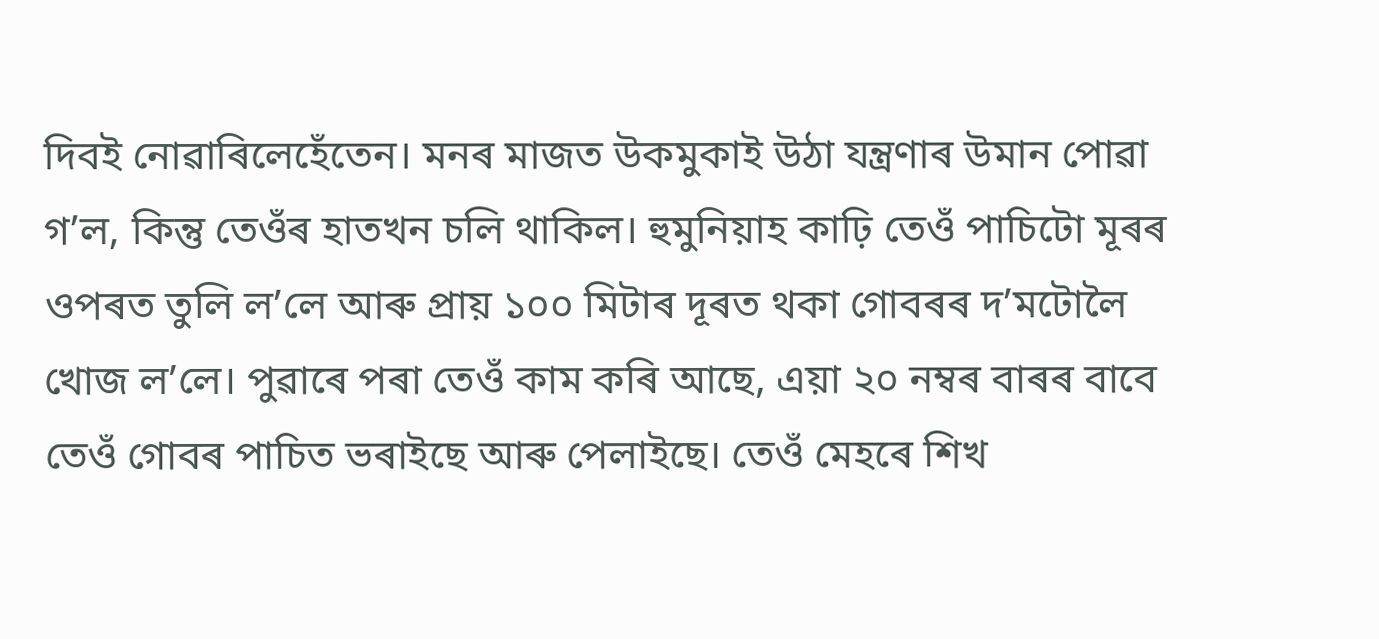দিবই নোৱাৰিলেহেঁতেন। মনৰ মাজত উকমুকাই উঠা যন্ত্ৰণাৰ উমান পোৱা গ’ল, কিন্তু তেওঁৰ হাতখন চলি থাকিল। হুমুনিয়াহ কাঢ়ি তেওঁ পাচিটো মূৰৰ ওপৰত তুলি ল’লে আৰু প্ৰায় ১০০ মিটাৰ দূৰত থকা গোবৰৰ দ’মটোলৈ খোজ ল’লে। পুৱাৰে পৰা তেওঁ কাম কৰি আছে, এয়া ২০ নম্বৰ বাৰৰ বাবে তেওঁ গোবৰ পাচিত ভৰাইছে আৰু পেলাইছে। তেওঁ মেহৰে শিখ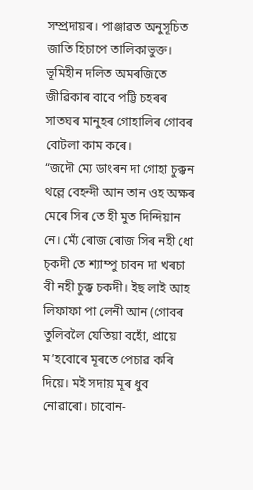সম্প্ৰদায়ৰ। পাঞ্জাৱত অনুসূচিত জাতি হিচাপে তালিকাভুক্ত। ভূমিহীন দলিত অমৰজিতে জীৱিকাৰ বাবে পট্টি চহৰৰ সাতঘৰ মানুহৰ গোহালিৰ গোবৰ বোটলা কাম কৰে।
“জদৌ ম্যে ডাংৰন দা গোহা চুক্কন থল্লে বেহন্দী আন তান ওহ অক্ষৰ মেৰে সিৰ তে হী মুত দিন্দিয়ান নে। ম্যেঁ ৰোজ ৰোজ সিৰ নহী ধো চ্কদী তে শ্যাম্পু চাবন দা খৰচা বী নহী চুক্ক চকদী। ইছ লাই আহ লিফাফা পা লেনী আন (গোবৰ তুলিবলৈ যেতিয়া বহোঁ, প্ৰায়ে ম’হবোৰে মূৰতে পেচাৱ কৰি দিয়ে। মই সদায় মূৰ ধুব নোৱাৰো। চাবোন-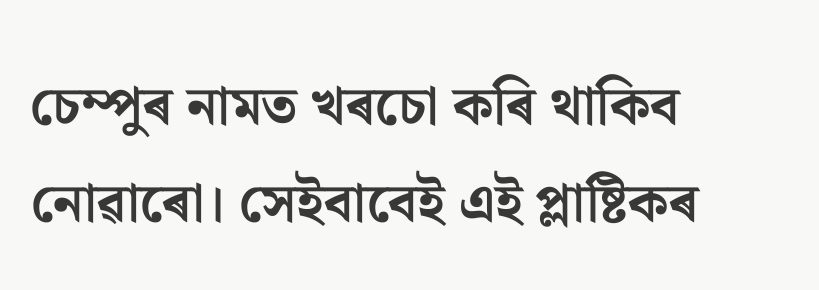চেম্পুৰ নামত খৰচো কৰি থাকিব নোৱাৰো। সেইবাবেই এই প্লাষ্টিকৰ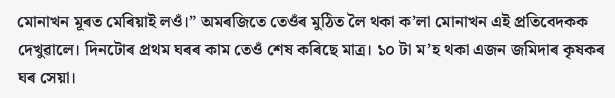মোনাখন মূৰত মেৰিয়াই লওঁ।” অমৰজিতে তেওঁৰ মুঠিত লৈ থকা ক’লা মোনাখন এই প্ৰতিবেদকক দেখুৱালে। দিনটোৰ প্ৰথম ঘৰৰ কাম তেওঁ শেষ কৰিছে মাত্ৰ। ১০ টা ম’হ থকা এজন জমিদাৰ কৃষকৰ ঘৰ সেয়া।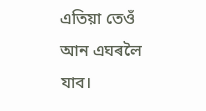এতিয়া তেওঁ আন এঘৰলৈ যাব।